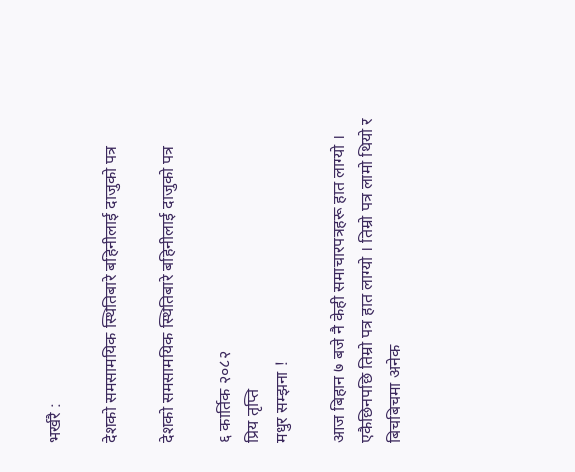भर्खरै :

देशको समसामयिक स्थितिबारे बहिनीलाई दाजुको पत्र

देशको समसामयिक स्थितिबारे बहिनीलाई दाजुको पत्र

६ कार्तिक २०८२
प्रिय तृप्ति
मधुर सम्झना !

आज बिहान ७ बजे नै केही समाचारपत्रहरू हात लाग्यो । एकैछिनपछि तिम्रो पत्र हात लाग्यो । तिम्रो पत्र लामो थियो र बिचबिचमा अनेक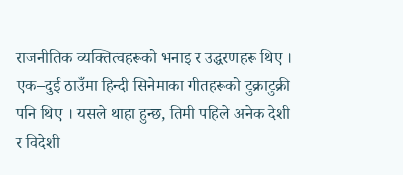राजनीतिक व्यक्तित्वहरूको भनाइ र उद्धरणहरू थिए । एक–दुई ठाउँमा हिन्दी सिनेमाका गीतहरूको टुक्राटुक्री पनि थिए । यसले थाहा हुन्छ, तिमी पहिले अनेक देशी र विदेशी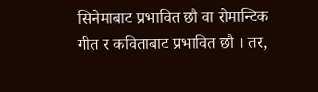सिनेमाबाट प्रभावित छौ वा रोमान्टिक गीत र कविताबाट प्रभावित छौ । तर,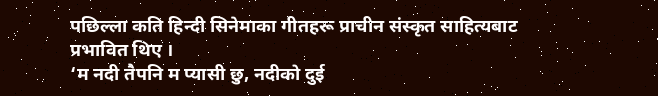पछिल्ला कति हिन्दी सिनेमाका गीतहरू प्राचीन संस्कृत साहित्यबाट प्रभावित थिए ।
‘म नदी तैपनि म प्यासी छु, नदीको दुई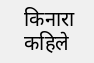किनारा कहिले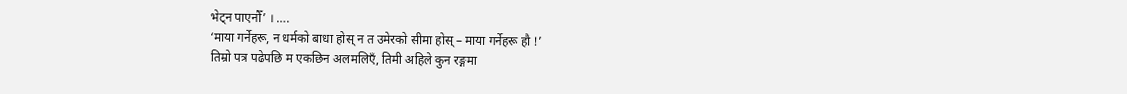भेट्न पाएनौँ’ । ….
‘माया गर्नेहरू, न धर्मको बाधा होस् न त उमेरको सीमा होस् – माया गर्नेहरू हौ !’
तिम्रो पत्र पढेपछि म एकछिन अलमलिएँ, तिमी अहिले कुन रङ्गमा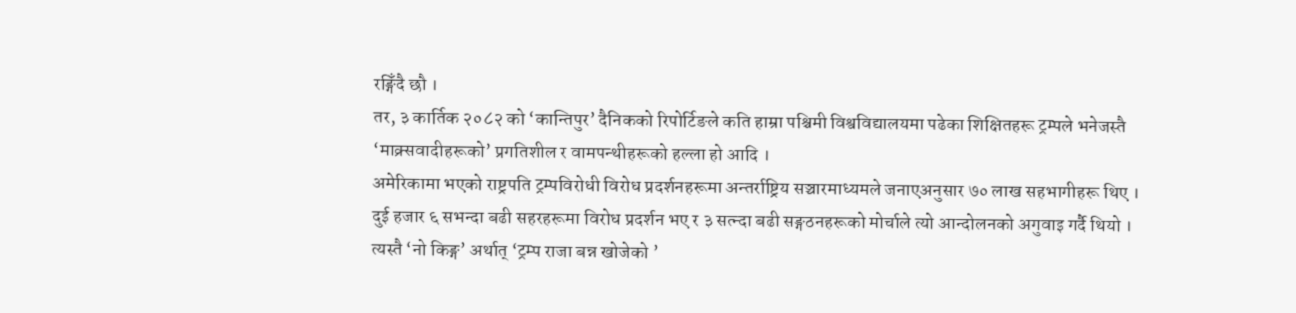रङ्गिँदै छौ ।
तर, ३ कार्तिक २०८२ को ‘कान्तिपुर’ दैनिकको रिपोर्टिङले कति हाम्रा पश्चिमी विश्वविद्यालयमा पढेका शिक्षितहरू ट्रम्पले भनेजस्तै ‘माक्र्सवादीहरूको’ प्रगतिशील र वामपन्थीहरूको हल्ला हो आदि ।
अमेरिकामा भएको राष्ट्रपति ट्रम्पविरोधी विरोध प्रदर्शनहरूमा अन्तर्राष्ट्रिय सञ्चारमाध्यमले जनाएअनुसार ७० लाख सहभागीहरू थिए ।
दुई हजार ६ सभन्दा बढी सहरहरूमा विरोध प्रदर्शन भए र ३ सत्न्दा बढी सङ्गठनहरूको मोर्चाले त्यो आन्दोलनको अगुवाइ गर्दै थियो ।
त्यस्तै ‘नो किङ्ग’ अर्थात् ‘ट्रम्प राजा बन्न खोजेको ’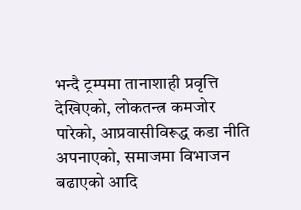भन्दै ट्रम्पमा तानाशाही प्रवृत्ति देखिएको, लोकतन्त्र कमजोर पारेको, आप्रवासीविरूद्ध कडा नीति अपनाएको, समाजमा विभाजन बढाएको आदि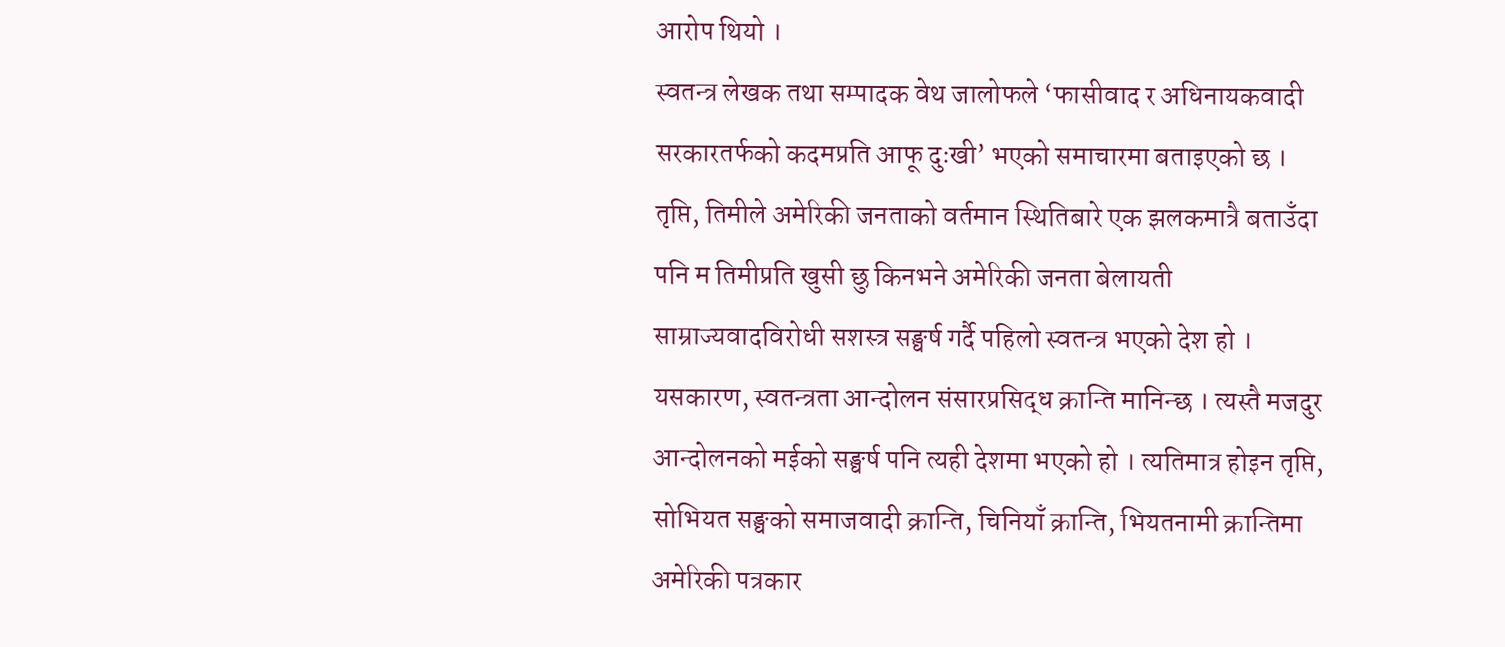आरोप थियो ।
स्वतन्त्र लेखक तथा सम्पादक वेथ जालोफले ‘फासीवाद र अधिनायकवादी सरकारतर्फको कदमप्रति आफू दुःखी’ भएको समाचारमा बताइएको छ ।
तृप्ति, तिमीले अमेरिकी जनताको वर्तमान स्थितिबारे एक झलकमात्रै बताउँदा पनि म तिमीप्रति खुसी छु किनभने अमेरिकी जनता बेलायती साम्राज्यवादविरोधी सशस्त्र सङ्घर्ष गर्दै पहिलो स्वतन्त्र भएको देश हो । यसकारण, स्वतन्त्रता आन्दोलन संसारप्रसिद्ध क्रान्ति मानिन्छ । त्यस्तै मजदुर आन्दोलनको मईको सङ्घर्ष पनि त्यही देशमा भएको हो । त्यतिमात्र होइन तृप्ति, सोभियत सङ्घको समाजवादी क्रान्ति, चिनियाँ क्रान्ति, भियतनामी क्रान्तिमा अमेरिकी पत्रकार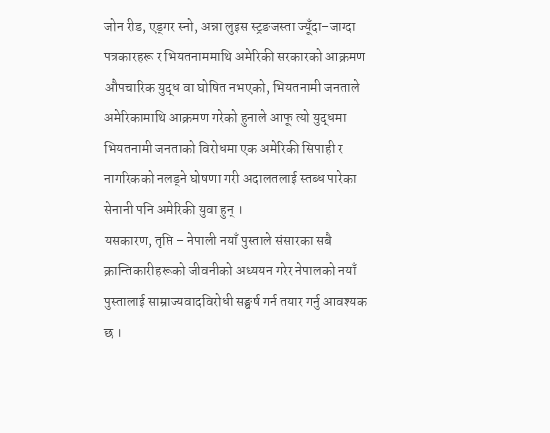जोन रीड, एड्गर स्नो, अन्ना लुइस स्ट्रङजस्ता ज्यूँदा–जाग्दा पत्रकारहरू र भियतनाममाथि अमेरिकी सरकारको आक्रमण औपचारिक युद्ध वा घोषित नभएको, भियतनामी जनताले अमेरिकामाथि आक्रमण गरेको हुनाले आफू त्यो युद्धमा भियतनामी जनताको विरोधमा एक अमेरिकी सिपाही र नागरिकको नलड्ने घोषणा गरी अदालतलाई स्तब्ध पारेका सेनानी पनि अमेरिकी युवा हुन् ।
यसकारण, तृप्ति – नेपाली नयाँ पुस्ताले संसारका सबै क्रान्तिकारीहरूको जीवनीको अध्ययन गरेर नेपालको नयाँ पुस्तालाई साम्राज्यवादविरोधी सङ्घर्ष गर्न तयार गर्नु आवश्यक छ ।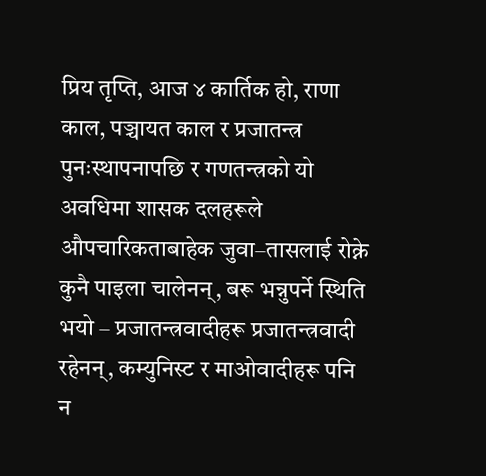प्रिय तृप्ति, आज ४ कार्तिक हो, राणा काल, पञ्चायत काल र प्रजातन्त्र पुनःस्थापनापछि र गणतन्त्रको यो अवधिमा शासक दलहरूले औपचारिकताबाहेक जुवा–तासलाई रोक्ने कुनै पाइला चालेनन्, बरू भन्नुपर्ने स्थिति भयो – प्रजातन्त्रवादीहरू प्रजातन्त्रवादी रहेनन्, कम्युनिस्ट र माओवादीहरू पनि न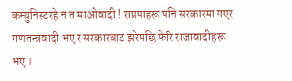कम्युनिस्टरहे न त माओवादी ! राप्रपाहरू पनि सरकारमा गएर गणतन्त्रवादी भए र सरकारबाट झरेपछि फेरि राजावादीहरू भए ।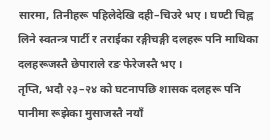सारमा, तिनीहरू पहिलेदेखि दही–चिउरे भए । घण्टी चिह्न लिने स्वतन्त्र पार्टी र तराईका रङ्गीचङ्गी दलहरू पनि माथिका दलहरूजस्तै छेपाराले रङ फेरेजस्तै भए ।
तृप्ति, भदौ २३–२४ को घटनापछि शासक दलहरू पनि पानीमा रूझेका मुसाजस्तै नयाँ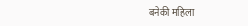बनेकी महिला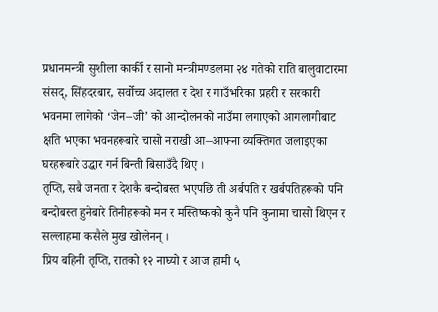प्रधानमन्त्री सुशीला कार्की र सानो मन्त्रीमण्डलमा २४ गतेको राति बालुवाटारमा संसद्, सिंहदरबार, सर्वोच्च अदालत र देश र गाउँभरिका प्रहरी र सरकारी भवनमा लागेको ‘जेन–जी’ को आन्दोलनको नाउँमा लगाएको आगलागीबाट क्षति भएका भवनहरूबारे चासो नराखी आ–आफ्ना व्यक्तिगत जलाइएका घरहरूबारे उद्धार गर्न बिन्ती बिसाउँदै थिए ।
तृप्ति, सबै जनता र देशकै बन्दोबस्त भएपछि ती अर्बपति र खर्बपतिहरूको पनि बन्दोबस्त हुनेबारे तिनीहरूको मन र मस्तिष्कको कुनै पनि कुनामा चासो थिएन र सल्लाहमा कसैले मुख खोलेनन् ।
प्रिय बहिनी तृप्ति, रातको १२ नाघ्यो र आज हामी ५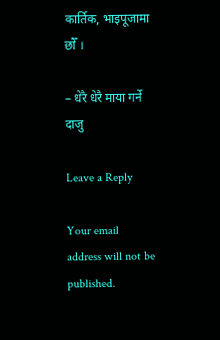कार्तिक, भाइपूजामा छौँ ।

– धेरै धेरै माया गर्ने दाजु

Leave a Reply

Your email address will not be published.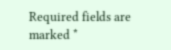Required fields are marked *